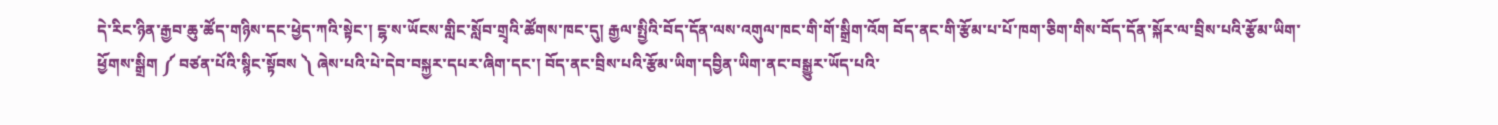དེ་རིང་ཉིན་རྒྱབ་ཆུ་ཚོད་གཉིས་དང་ཕྱེད་ཀའི་སྟེང་། ངྷ་ས་ཡོངས་གླིང་སློབ་གྲྭའི་ཚོགས་ཁང་དུ། རྒྱལ་སྤྱིའི་བོད་དོན་ལས་འགུལ་ཁང་གི་གོ་སྒྲིག་འོག བོད་ནང་གི་རྩོམ་པ་པོ་ཁག་ཅིག་གིས་བོད་དོན་སྐོར་ལ་བྲིས་པའི་རྩོམ་ཡིག་ཕྱོགས་སྒྲིག ༼ བཙན་པོའི་སྙིང་སྟོབས ༽ ཞེས་པའི་པེ་དེབ་བསྐྱར་དཔར་ཞིག་དང་། བོད་ནང་བྲིས་པའི་རྩོམ་ཡིག་དབྱིན་ཡིག་ནང་བསྒྱུར་ཡོད་པའི་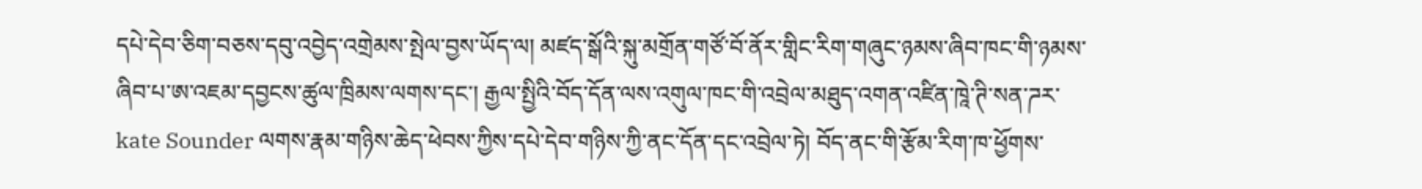དཔེ་དེབ་ཅིག་བཅས་དབུ་འབྱེད་འགྲེམས་སྤེལ་བྱས་ཡོད་ལ། མཛད་སྒོའི་སྐུ་མགྲོན་གཙོ་བོ་ནོར་གླིང་རིག་གཞུང་ཉམས་ཞིབ་ཁང་གི་ཉམས་ཞིབ་པ་ཨ་འཇམ་དབྱངས་ཚུལ་ཁྲིམས་ལགས་དང་། རྒྱལ་སྤྱིའི་བོད་དོན་ལས་འགུལ་ཁང་གི་འབྲེལ་མཐུད་འགན་འཛིན་ཁཱེ་ཊི་སན་ཌར་ kate Sounder ལགས་རྣམ་གཉིས་ཆེད་ཕེབས་ཀྱིས་དཔེ་དེབ་གཉིས་ཀྱི་ནང་དོན་དང་འབྲེལ་ཏེ། བོད་ནང་གི་རྩོམ་རིག་ཁ་ཕྱོགས་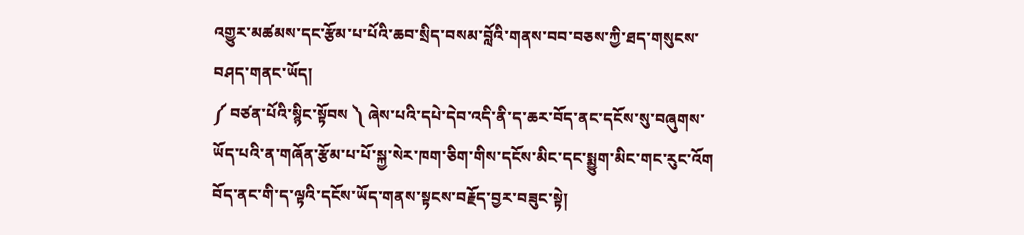འགྱུར་མཚམས་དང་རྩོམ་པ་པོའི་ཆབ་སྲིད་བསམ་བློའི་གནས་བབ་བཅས་ཀྱི་ཐད་གསུངས་བཤད་གནང་ཡོད།
༼ བཙན་པོའི་སྙིང་སྟོབས ༽ ཞེས་པའི་དཔེ་དེབ་འདི་ནི་ད་ཆར་བོད་ནང་དངོས་སུ་བཞུགས་ཡོད་པའི་ན་གཞོན་རྩོམ་པ་པོ་སྐྱ་སེར་ཁག་ཅིག་གིས་དངོས་མིང་དང་སྨྱུག་མིང་གང་རུང་འོག བོད་ནང་གི་ད་ལྟའི་དངོས་ཡོད་གནས་སྟངས་བརྗོད་བྱར་བཟུང་སྟེ།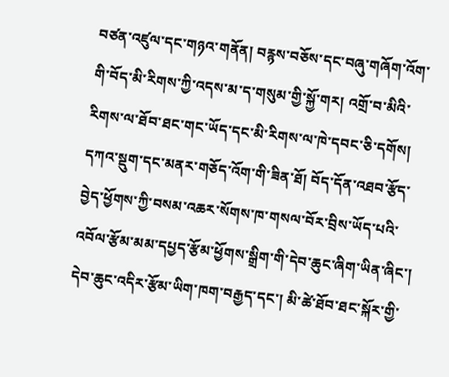བཙན་འཛུལ་དང་གཉའ་གནོན། བརྙས་བཅོས་དང་བཞུ་གཞོག་འོག་གི་བོད་མི་རིགས་ཀྱི་འདས་མ་ད་གསུམ་གྱི་སྐྱོ་གར། འགྲོ་བ་མིའི་རིགས་ལ་ཐོབ་ཐང་གང་ཡོད་དང་མི་རིགས་ལ་ཁེ་དབང་ཅི་དགོས། དཀའ་སྡུག་དང་མནར་གཅོད་འོག་གི་ཟིན་ཐོ། བོད་དོན་འཐབ་རྩོད་བྱེད་ཕྱོགས་ཀྱི་བསམ་འཆར་སོགས་ཁ་གསལ་བོར་བྲིས་ཡོད་པའི་འབོལ་རྩོམ་མམ་དཔྱད་རྩོམ་ཕྱོགས་སྒྲིག་གི་དེབ་ཆུང་ཞིག་ཡིན་ཞིང་། དེབ་ཆུང་འདིར་རྩོམ་ཡིག་ཁག་བརྒྱད་དང་། མི་ཚེ་ཐོབ་ཐང་སྐོར་གྱི་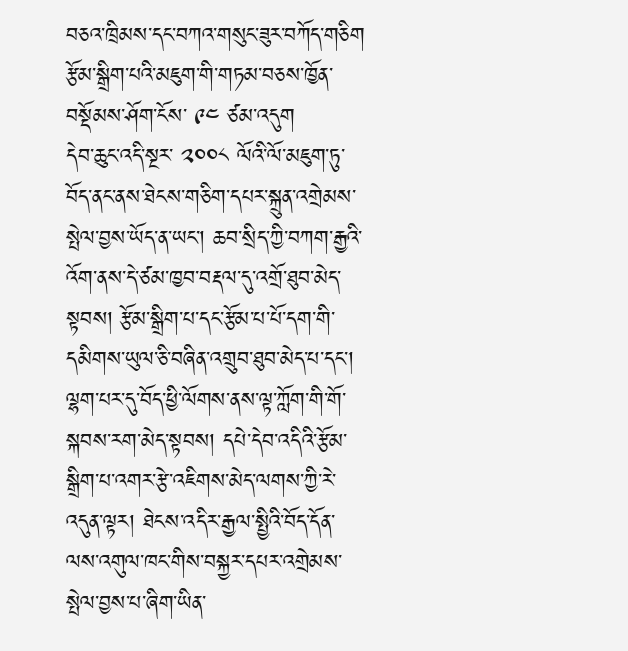བཅའ་ཁྲིམས་དང་བཀའ་གསུང་ཟུར་བཀོད་གཅིག རྩོམ་སྒྲིག་པའི་མཇུག་གི་གཏམ་བཅས་ཁྱོན་བསྡོམས་ཤོག་ངོས་ ༩༤ ཙམ་འདུག
དེབ་ཆུང་འདི་སྔར་ ༢༠༠༨ ལོའི་ལོ་མཇུག་ཏུ་བོད་ནང་ནས་ཐེངས་གཅིག་དཔར་སྐྲུན་འགྲེམས་སྤེལ་བྱས་ཡོད་ན་ཡང་། ཆབ་སྲིད་ཀྱི་བཀག་རྒྱའི་འོག་ནས་དེ་ཙམ་ཁྱབ་བརྡལ་དུ་འགྲོ་ཐུབ་མེད་སྟབས། རྩོམ་སྒྲིག་པ་དང་རྩོམ་པ་པོ་དག་གི་དམིགས་ཡུལ་ཅི་བཞིན་འགྲུབ་ཐུབ་མེད་པ་དང་། ལྷག་པར་དུ་བོད་ཕྱི་ལོགས་ནས་ལྟ་ཀློག་གི་གོ་སྐབས་རག་མེད་སྟབས། དཔེ་དེབ་འདིའི་རྩོམ་སྒྲིག་པ་འགར་རྩེ་འཇིགས་མེད་ལགས་ཀྱི་རེ་འདུན་ལྟར། ཐེངས་འདིར་རྒྱལ་སྤྱིའི་བོད་དོན་ལས་འགུལ་ཁང་གིས་བསྐྱར་དཔར་འགྲེམས་སྤེལ་བྱས་པ་ཞིག་ཡིན་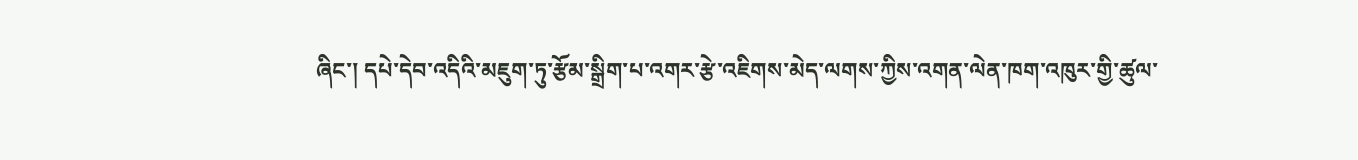ཞིང་། དཔེ་དེབ་འདིའི་མཇུག་ཏུ་རྩོམ་སྒྲིག་པ་འགར་རྩེ་འཇིགས་མེད་ལགས་ཀྱིས་འགན་ལེན་ཁག་འཁུར་གྱི་ཚུལ་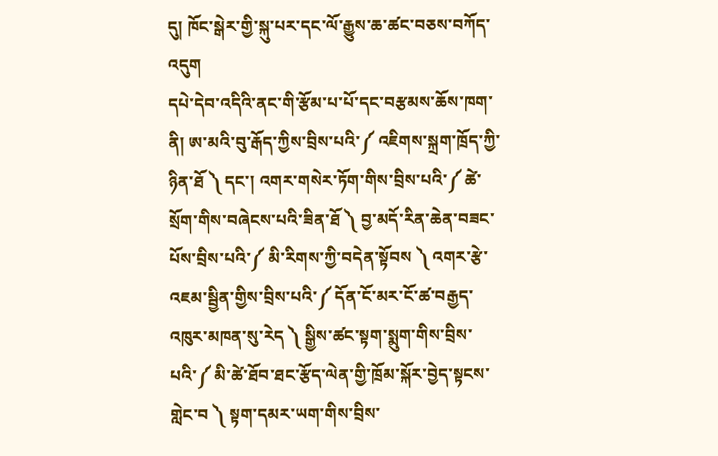དུ། ཁོང་སྒེར་གྱི་སྐུ་པར་དང་ལོ་རྒྱུས་ཆ་ཚང་བཅས་བཀོད་འདུག
དཔེ་དེབ་འདིའི་ནང་གི་རྩོམ་པ་པོ་དང་བརྩམས་ཆོས་ཁག་ནི། ཨ་མའི་བུ་རྒོད་ཀྱིས་བྲིས་པའི་༼ འཇིགས་སྐྲག་ཁྲོད་ཀྱི་ཉིན་ཐོ ༽ དང་། འགར་གསེར་ཏོག་གིས་བྲིས་པའི་༼ ཚེ་སྲོག་གིས་བཞེངས་པའི་ཟིན་ཐོ ༽ བྱ་མདོ་རིན་ཆེན་བཟང་པོས་བྲིས་པའི་༼ མི་རིགས་ཀྱི་བདེན་སྟོབས ༽ འགར་རྩེ་འཇམ་སྦྱིན་གྱིས་བྲིས་པའི་༼ དོན་ངོ་མར་ངོ་ཚ་བརྒྱད་འཁུར་མཁན་སུ་རེད ༽ སྒྱིས་ཚང་སྟག་སྨུག་གིས་བྲིས་པའི་༼ མི་ཚེ་ཐོབ་ཐང་རྩོད་ལེན་གྱི་ཁྲོམ་སྐོར་བྱེད་སྟངས་གླེང་བ ༽ སྟག་དམར་ཡག་གིས་བྲིས་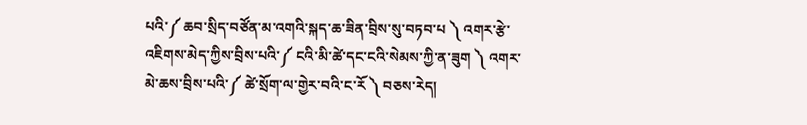པའི་༼ ཆབ་སྲིད་བཙོན་མ་འགའི་སྐད་ཆ་ཟིན་བྲིས་སུ་བཏབ་པ ༽ འགར་རྩེ་འཇིགས་མེད་ཀྱིས་བྲིས་པའི་༼ ངའི་མི་ཚེ་དང་ངའི་སེམས་ཀྱི་ན་ཟུག ༽ འགར་མེ་ཆས་བྲིས་པའི་༼ ཚེ་སྲོག་ལ་གྱེར་བའི་ང་རོ ༽ བཅས་རེད།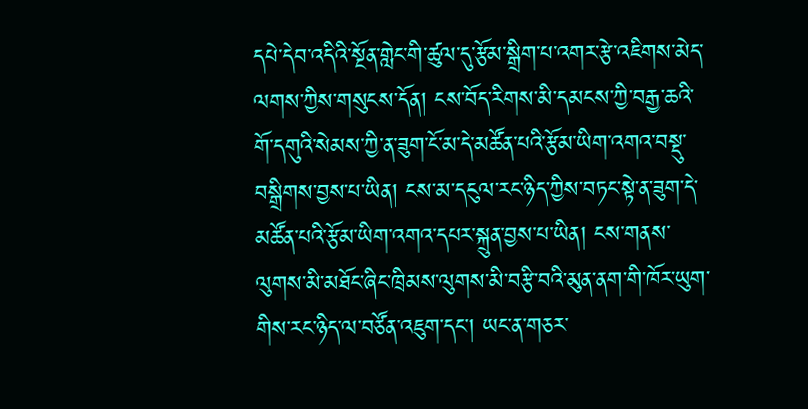དཔེ་དེབ་འདིའི་སྔོན་གླེང་གི་ཚུལ་དུ་རྩོམ་སྒྲིག་པ་འགར་རྩེ་འཇིགས་མེད་ལགས་ཀྱིས་གསུངས་དོན། ངས་བོད་རིགས་མི་དམངས་ཀྱི་བརྒྱ་ཆའི་གོ་དགུའི་སེམས་ཀྱི་ན་ཟུག་ངོ་མ་དེ་མཚོན་པའི་རྩོམ་ཡིག་འགའ་བསྡུ་བསྒྲིགས་བྱས་པ་ཡིན། ངས་མ་དངུལ་རང་ཉིད་ཀྱིས་བཏང་སྟེ་ན་ཟུག་དེ་མཚོན་པའི་རྩོམ་ཡིག་འགའ་དཔར་སྐྲུན་བྱས་པ་ཡིན། ངས་གནས་ལུགས་མི་མཐོང་ཞིང་ཁྲིམས་ལུགས་མི་བརྩི་བའི་མུན་ནག་གི་ཁོར་ཡུག་གིས་རང་ཉིད་ལ་བཙོན་འཇུག་དང་། ཡང་ན་གཅར་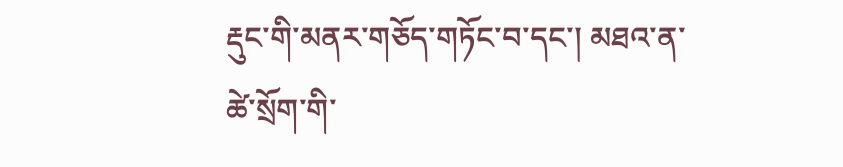རྡུང་གི་མནར་གཅོད་གཏོང་བ་དང་། མཐའ་ན་ཚེ་སྲོག་གི་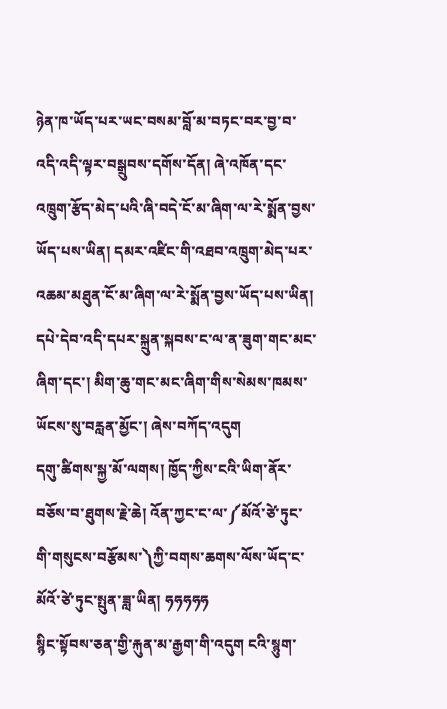ཉེན་ཁ་ཡོད་པར་ཡང་བསམ་བློ་མ་བཏང་བར་བྱ་བ་འདི་འདི་ལྟར་བསྒྲུབས་དགོས་དོན། ཞེ་འཁོན་དང་འཁྲུག་རྩོད་མེད་པའི་ཞི་བདེ་ངོ་མ་ཞིག་ལ་རེ་སྨོན་བྱས་ཡོད་པས་ཡིན། དམར་འཛིང་གི་འཐབ་འཁྲུག་མེད་པར་འཆམ་མཐུན་ངོ་མ་ཞིག་ལ་རེ་སྨོན་བྱས་ཡོད་པས་ཡིན། དཔེ་དེབ་འདི་དཔར་སྐྲུན་སྐབས་ང་ལ་ན་ཟུག་གང་མང་ཞིག་དང་། མིག་ཆུ་གང་མང་ཞིག་གིས་སེམས་ཁམས་ཡོངས་སུ་བརླན་མྱོང་། ཞེས་བཀོད་འདུག
དགུ་ཚིགས་སྐྱ་མོ་ལགས། ཁྱོད་ཀྱིས་ངའི་ཡིག་ནོར་བཅོས་བ་ཐུགས་རྗེ་ཆེ། འོན་ཀྱང་ང་ལ་༼མོའོ་ཙེ་ཏུང་གི་གསུངས་བརྩོམས་༽ཀྱི་བགས་ཆགས་ལོས་ཡོད་ང་མོའོ་ཙེ་ཏུང་སྤུན་ཟླ་ཡིན། ཧཧཧཧཧ
སྙིང་སྟོབས་ཅན་གྱི་རྐུན་མ་རྒྱག་གི་འདུག ངའི་སྙུག་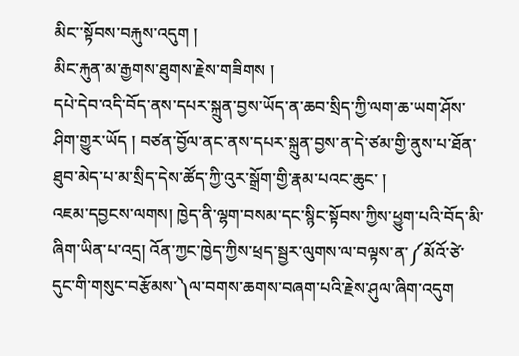མིང་་སྟོབས་བརྐུས་འདུག །
མིང་རྐུན་མ་རྒྱགས་ཐུགས་རྗེས་གཟིགས །
དཔེ་དེབ་འདི་བོད་ནས་དཔར་སྐྲུན་བྱས་ཡོད་ན་ཆབ་སྲིད་ཀྱི་ལག་ཆ་ཡག་ཤོས་ཤིག་གྱུར་ཡོད ། བཙན་བྱོལ་ནང་ནས་དཔར་སྐྲུན་བྱས་ན་དེ་ཙམ་གྱི་ནུས་པ་ཐོན་ཐུབ་མེད་པ་མ་སྲིད་དེས་ཚོད་ཀྱི་འུར་སྒྲོག་གྱི་རྣམ་པའང་ཆུང་ །
འཇམ་དབྱངས་ལགས། ཁྱེད་ནི་ལྷག་བསམ་དང་སྙིང་སྟོབས་ཀྱིས་ཕྱུག་པའི་བོད་མི་ཞིག་ཡིན་པ་འདྲ། འོན་ཀྱང་ཁྱེད་ཀྱིས་ཕྲད་སྦྱར་ལུགས་ལ་བལྟས་ན་༼མོའོ་ཙེ་དུང་གི་གསུང་བརྩོམས་༽ལ་བགས་ཆགས་བཞག་པའི་རྗེས་ཤུལ་ཞིག་འདུག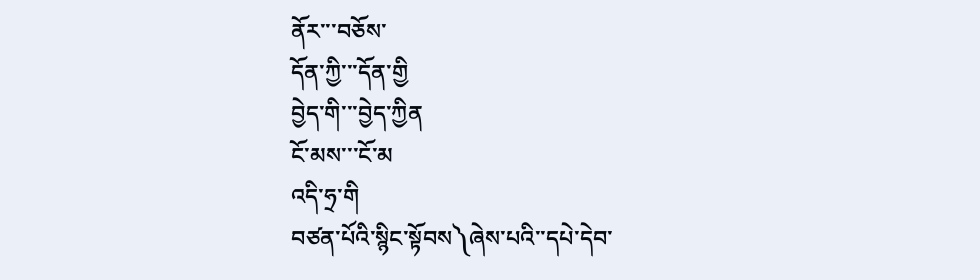ནོར་་་བཅོས་
དོན་ཀྱི་་་དོན་གྱི
བྱེད་གི་་་བྱེད་ཀྱིན
ངོ་མས་་་ངོ་མ
འདི་ཧྲ་གི
བཙན་པོའི་སྙིང་སྟོབས༽ཞེས་པའི་་དཔེ་དེབ་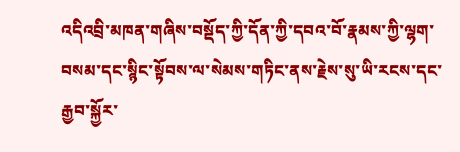འདིའབྲི་མཁན་གཞིས་བསྡོད་ཀྱི་དོན་ཀྱི་དབའ་བོ་རྣམས་ཀྱི་ལྷག་བསམ་དང་སྙིང་སྟོབས་ལ་སེམས་གཏིང་ནས་རྗེས་སུ་ཡི་རངས་དང་རྒྱབ་སྐྱོར་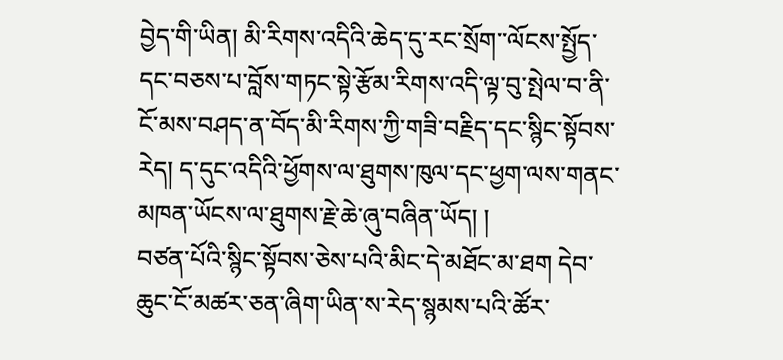བྱེད་གི་ཡིན། མི་རིགས་འདིའི་ཆེད་དུ་རང་སྲོག་་ལོངས་སྤྱོད་དང་བཅས་པ་བློས་གཏང་སྟེ་རྩོམ་རིགས་འདི་ལྟ་བུ་སྤེལ་བ་ནི་ངོ་མས་བཤད་ན་བོད་མི་རིགས་ཀྱི་གཟི་བརྗིད་དང་སྙིང་སྟོབས་རེད། ད་དུང་འདིའི་ཕྱོགས་ལ་ཐུགས་ཁུལ་དང་ཕྱག་ལས་གནང་མཁན་ཡོངས་ལ་ཐུགས་རྗེ་ཆེ་ཞུ་བཞིན་ཡོད། །
བཙན་པོའི་སྙིང་སྟོབས་ཅེས་པའི་མིང་དེ་མཐོང་མ་ཐག དེབ་ཆུང་ངོ་མཚར་ཅན་ཞིག་ཡིན་ས་རེད་སྙམས་པའི་ཚོར་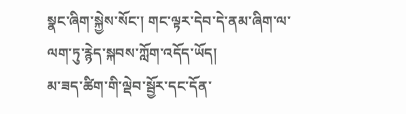སྣང་ཞིག་སྐྱེས་སོང་། གང་ལྟར་དེབ་དེ་ནམ་ཞིག་ལ་ལག་ཏུ་རྙེད་སྐབས་ཀློག་འདོད་ཡོད།
མ་ཟད་ཚིག་གི་ལྡེབ་སྦྱོར་དང་དོན་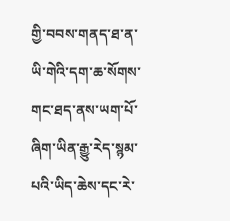གྱི་བབས་གནད་ཐ་ན་ཡི་གེའི་དག་ཆ་སོགས་གང་ཐད་ནས་ཡག་པོ་ཞིག་ཡིན་རྒྱུ་རེད་སྙམ་པའི་ཡིད་ཆེས་དང་རེ་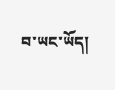བ་ཡང་ཡོད།